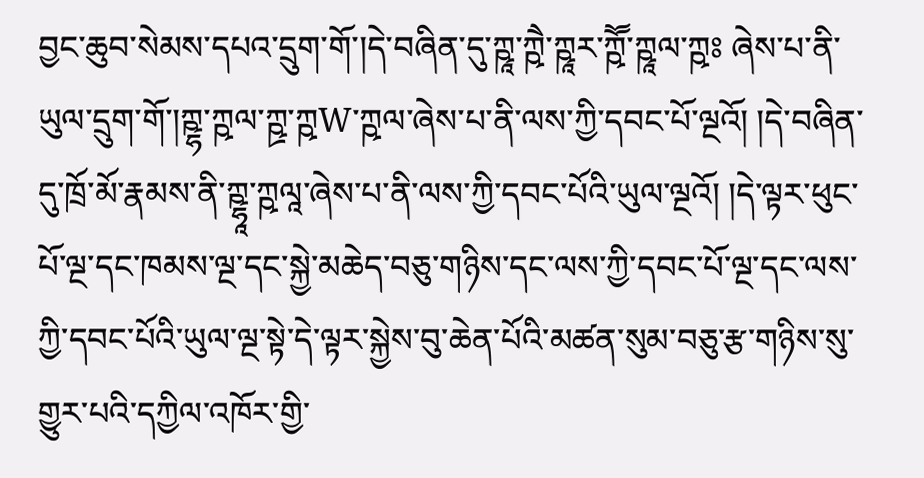བྱང་ཆུབ་སེམས་དཔའ་དྲུག་གོ་།དེ་བཞིན་དུ་ཀྵཱ་ཀྵཻ་ཀྵཱར་ཀྵཽ་ཀྵཱལ་ཀྵཿ ཞེས་པ་ནི་ཡུལ་དྲུག་གོ་།ཀྵྷ་ཀྵལ་ཀྵྲ་ཀྵW་ཀྵལ་ཞེས་པ་ནི་ལས་ཀྱི་དབང་པོ་ལྔའོ། །དེ་བཞིན་དུ་ཁྲོ་མོ་རྣམས་ནི་ཀྵྷཱ་ཀྵལཱ་ཞེས་པ་ནི་ལས་ཀྱི་དབང་པོའི་ཡུལ་ལྔའོ། །དེ་ལྟར་ཕུང་པོ་ལྔ་དང་ཁམས་ལྔ་དང་སྐྱེ་མཆེད་བཅུ་གཉིས་དང་ལས་ཀྱི་དབང་པོ་ལྔ་དང་ལས་ཀྱི་དབང་པོའི་ཡུལ་ལྔ་སྟེ་དེ་ལྟར་སྐྱེས་བུ་ཆེན་པོའི་མཚན་སུམ་བཅུ་རྩ་གཉིས་སུ་གྱུར་པའི་དཀྱིལ་འཁོར་གྱི་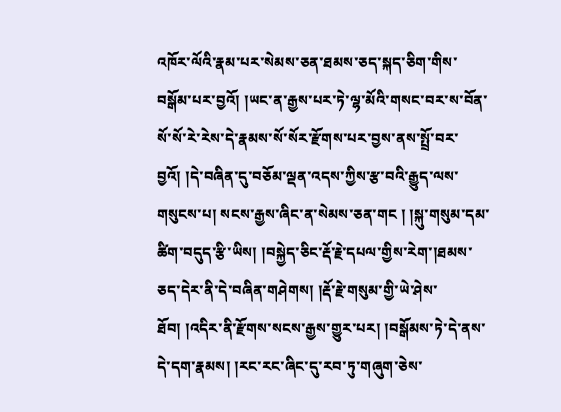འཁོར་ལོའི་རྣམ་པར་སེམས་ཅན་ཐམས་ཅད་སྐད་ཅིག་གིས་བསྒོམ་པར་བྱའོ། །ཡང་ན་རྒྱས་པར་ཏེ་ལྷ་མོའི་གསང་བར་ས་བོན་སོ་སོ་རེ་རེས་དེ་རྣམས་སོ་སོར་རྫོགས་པར་བྱས་ནས་སྤྲོ་བར་བྱའོ། །དེ་བཞིན་དུ་བཅོམ་ལྡན་འདས་ཀྱིས་རྩ་བའི་རྒྱུད་ལས་གསུངས་པ། སངས་རྒྱས་ཞིང་ན་སེམས་ཅན་གང ། །སྐུ་གསུམ་དམ་ཚིག་བདུད་རྩི་ཡིས། །བསྐྱེད་ཅིང་རྡོ་རྗེ་དཔལ་གྱིས་རེག་།ཐམས་ཅད་དེར་ནི་དེ་བཞིན་གཤེགས། །རྡོ་རྗེ་གསུམ་གྱི་ཡེ་ཤེས་ཐོབ། །འདིར་ནི་རྫོགས་སངས་རྒྱས་གྱུར་པར། །བསྒོམས་ཏེ་དེ་ནས་དེ་དག་རྣམས། །རང་རང་ཞིང་དུ་རབ་ཏུ་གཞུག་ཅེས་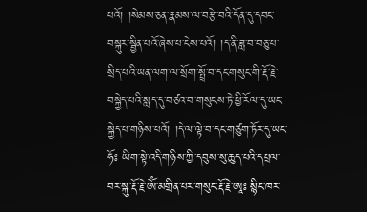པའོ། །སེམས་ཅན་རྣམས་ལ་བརྩེ་བའི་དོན་དུ་དབང་བསྐུར་སྦྱིན་པའོ་ཞེས་པ་ངེས་པའོ། །ད་ནི་ཟླ་བ་བཅུ་པ་སྲིད་པའི་ཡན་ལག་ལ་སྲོག་སྤྲོ་བ་དང་གསུང་གི་རྡོ་རྗེ་བསྐྱེད་པའི་སླད་དུ་བཙའ་བ་གསུངས་ཏེ་ཕྱི་རོལ་དུ་ཡང་སྐྱེད་པ་གཉིས་པའོ། །དེ་ལ་ལྟེ་བ་དང་གཙུག་ཏོར་དུ་ཡང་ཧོཿ ཡིག་སྟེ་འདི་གཉིས་ཀྱི་དབུས་སུ་ཆུད་པའི་དཔྲལ་བར་སྐུ་རྡོ་རྗེ་ཨོཾ་མགྲིན་པར་གསུང་རྡོ་རྗེ་ཨཱཿ སྙིང་ཁར་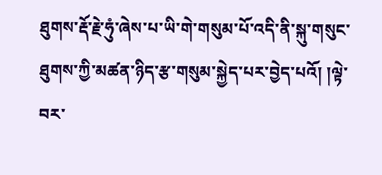ཐུགས་རྡོ་རྗེ་ཧུཾ་ཞེས་པ་ཡི་གེ་གསུམ་པོ་འདི་ནི་སྐུ་གསུང་ཐུགས་ཀྱི་མཚན་ཉིད་རྩ་གསུམ་སྐྱེད་པར་བྱེད་པའོ། །ལྟེ་བར་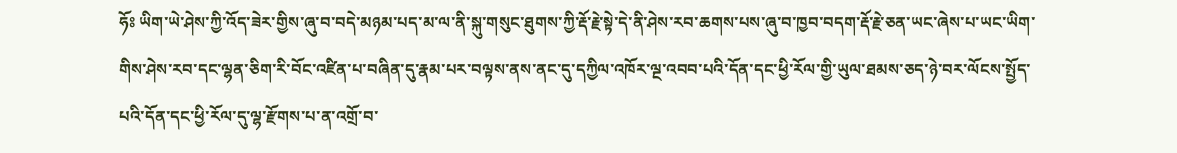ཧོཿ ཡིག་ཡེ་ཤེས་ཀྱི་འོད་ཟེར་གྱིས་ཞུ་བ་བདེ་མཉམ་པད་མ་ལ་ནི་སྐུ་གསུང་ཐུགས་ཀྱི་རྡོ་རྗེ་སྟེ་དེ་ནི་ཤེས་རབ་ཆགས་པས་ཞུ་བ་ཁྱབ་བདག་རྡོ་རྗེ་ཅན་ཡང་ཞེས་པ་ཡང་ཡིག་གིས་ཤེས་རབ་དང་ལྷན་ཅིག་རི་བོང་འཛིན་པ་བཞིན་དུ་རྣམ་པར་བལྟས་ནས་ནང་དུ་དཀྱིལ་འཁོར་ལྔ་འབབ་པའི་དོན་དང་ཕྱི་རོལ་གྱི་ཡུལ་ཐམས་ཅད་ཉེ་བར་ལོངས་སྤྱོད་པའི་དོན་དང་ཕྱི་རོལ་དུ་ལྷ་རྫོགས་པ་ན་འགྲོ་བ་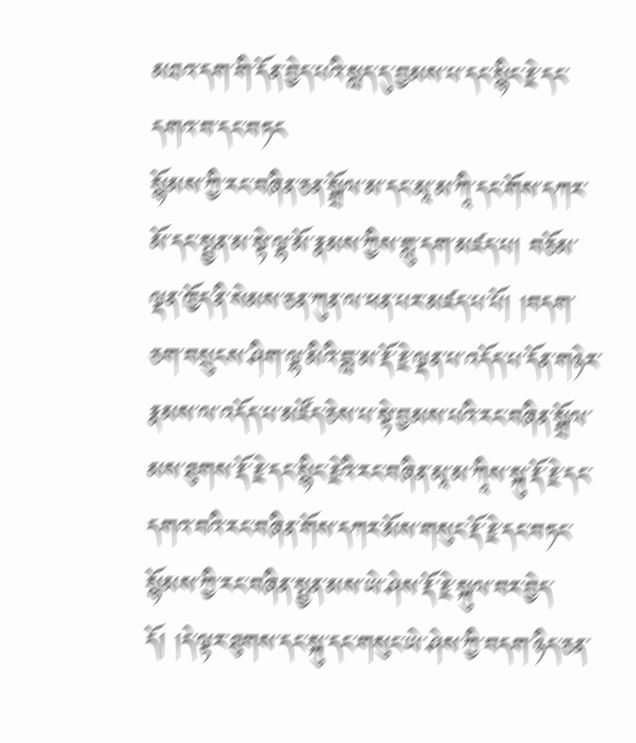མཐའ་དག་གི་དོན་བྱེད་པའི་སླད་དུ་བྱམས་པ་དང་སྙིང་རྗེ་དང་དགའ་བ་དང་བཏང
སྙོམས་ཀྱི་རང་བཞིན་ཅན་སྒྲོལ་མ་དང་མཱ་མ་ཀཱི་དང་གོས་དཀར་མོ་དང་སྤྱན་མ་སྟེ་ལྷ་མོ་རྣམས་ཀྱིས་གླུ་དག་མཛད་པ། བཅོམ་ལྡན་ཁྱོད་ནི་སེམས་ཅན་ཀུན་ལ་ཕན་པར་མཛད་པ་པོ། །བདག་ཅག་བསྲུངས་ཤིག་ལྷ་མིའི་བླ་མ་རྡོ་རྗེ་ལྡན་པ་འདོད་པ་དོན་གཉེར་རྣམས་ལ་འདོད་པ་མཛོད་ཅེས་པ་སྟེ་བྱམས་པའི་རང་བཞིན་སྒྲོལ་མས་ཐུགས་རྡོ་རྗེ་དང་སྙིང་རྗེའི་རང་བཞིན་མཱ་མ་ཀཱིས་སྐུ་རྡོ་རྗེ་དང་དགའ་བའི་རང་བཞིན་གོས་དཀར་མོས་གསུང་རྡོ་རྗེ་དང་བཏང་སྙོམས་ཀྱི་རང་བཞིན་སྤྱན་མས་ཡེ་ཤེས་རྡོ་རྗེ་སྐུལ་བར་བྱེད་དོ། །དེ་ལྟར་ཐུགས་དང་སྐུ་དང་གསུང་ཡེ་ཤེས་ཀྱི་བདག་ཉིད་ཅན་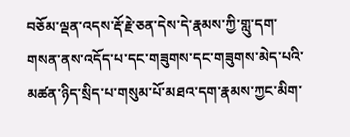བཅོམ་ལྡན་འདས་རྡོ་རྗེ་ཅན་དེས་དེ་རྣམས་ཀྱི་གླུ་དག་གསན་ནས་འདོད་པ་དང་གཟུགས་དང་གཟུགས་མེད་པའི་མཚན་ཉིད་སྲིད་པ་གསུམ་པོ་མཐའ་དག་རྣམས་ཀྱང་མིག་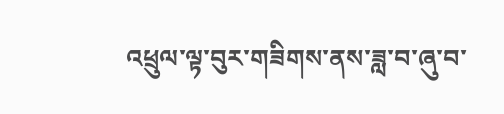འཕྲུལ་ལྟ་བུར་གཟིགས་ནས་ཟླ་བ་ཞུ་བ་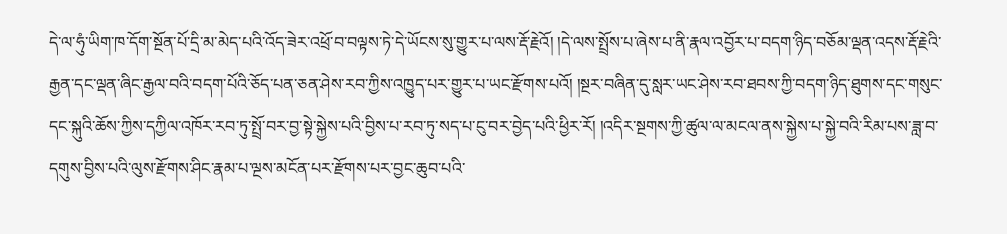དེ་ལ་ཧུཾ་ཡིག་ཁ་དོག་སྔོན་པོ་དྲི་མ་མེད་པའི་འོད་ཟེར་འཕྲོ་བ་བལྟས་ཏེ་དེ་ཡོངས་སུ་གྱུར་པ་ལས་རྡོ་རྗེའོ། །དེ་ལས་སྤྲོས་པ་ཞེས་པ་ནི་རྣལ་འབྱོར་པ་བདག་ཉིད་བཅོམ་ལྡན་འདས་རྡོ་རྗེའི་རྒྱན་དང་ལྡན་ཞིང་རྒྱལ་བའི་བདག་པོའི་ཅོད་པན་ཅན་ཤེས་རབ་ཀྱིས་འཁྱུད་པར་གྱུར་པ་ཡང་རྫོགས་པའོ། །སྔར་བཞིན་དུ་སླར་ཡང་ཤེས་རབ་ཐབས་ཀྱི་བདག་ཉིད་ཐུགས་དང་གསུང་དང་སྐུའི་ཆོས་ཀྱིས་དཀྱིལ་འཁོར་རབ་ཏུ་སྤྲོ་བར་བྱ་སྟེ་སྐྱེས་པའི་བྱིས་པ་རབ་ཏུ་སད་པ་ངུ་བར་བྱེད་པའི་ཕྱིར་རོ། །འདིར་སྔགས་ཀྱི་ཚུལ་ལ་མངལ་ནས་སྐྱེས་པ་སྐྱེ་བའི་རིམ་པས་ཟླ་བ་དགུས་བྱིས་པའི་ལུས་རྫོགས་ཤིང་རྣམ་པ་ལྔས་མངོན་པར་རྫོགས་པར་བྱང་ཆུབ་པའི་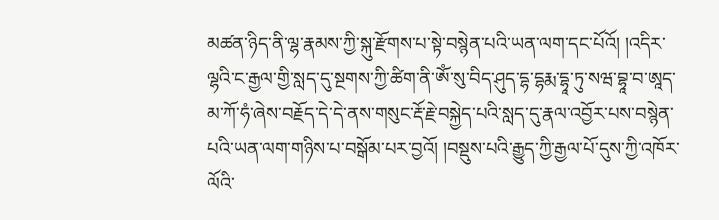མཚན་ཉིད་ནི་ལྷ་རྣམས་ཀྱི་སྐུ་རྫོགས་པ་སྟེ་བསྙེན་པའི་ཡན་ལག་དང་པོའོ། །འདིར་ལྷའི་ང་རྒྱལ་གྱི་སླད་དུ་སྔགས་ཀྱི་ཚིག་ནི་ཨོཾ་སུ་བིད་ཤུད་དྷ་དྷརྨ་དྷཱ་ཏུ་སཝ་བྷཱ་བ་ཨཱད་མ་ཀོ་ཧཾ་ཞེས་བརྗོད་དེ་དེ་ནས་གསུང་རྡོ་རྗེ་བསྐྱེད་པའི་སླད་དུ་རྣལ་འབྱོར་པས་བསྙེན་པའི་ཡན་ལག་གཉིས་པ་བསྒོམ་པར་བྱའོ། །བསྡུས་པའི་རྒྱུད་ཀྱི་རྒྱལ་པོ་དུས་ཀྱི་འཁོར་ལོའི་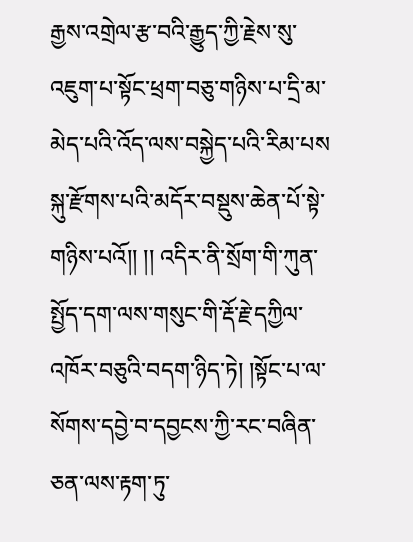རྒྱས་འགྲེལ་རྩ་བའི་རྒྱུད་ཀྱི་རྗེས་སུ་འཇུག་པ་སྟོང་ཕྲག་བཅུ་གཉིས་པ་དྲི་མ་མེད་པའི་འོད་ལས་བསྐྱེད་པའི་རིམ་པས
སྐུ་རྫོགས་པའི་མདོར་བསྡུས་ཆེན་པོ་སྟེ་གཉིས་པའོ།། །། འདིར་ནི་སྲོག་གི་ཀུན་སྤྱོད་དག་ལས་གསུང་གི་རྡོ་རྗེ་དཀྱིལ་འཁོར་བཅུའི་བདག་ཉིད་ཏེ། །སྟོང་པ་ལ་སོགས་དབྱེ་བ་དབྱངས་ཀྱི་རང་བཞིན་ཅན་ལས་རྟག་ཏུ་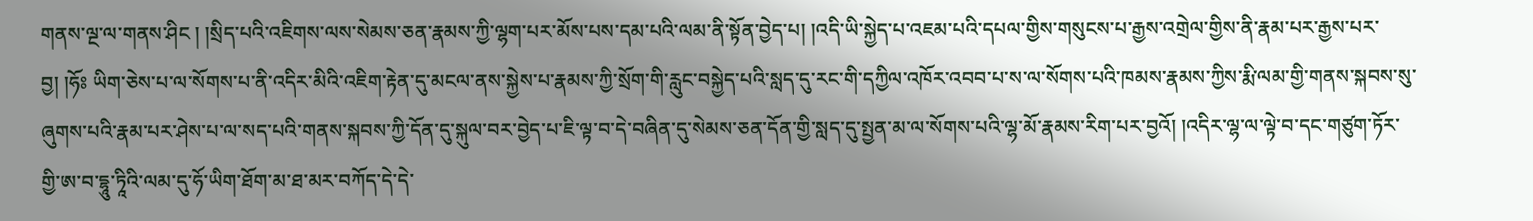གནས་ལྔ་ལ་གནས་ཤིང ། །སྲིད་པའི་འཇིགས་ལས་སེམས་ཅན་རྣམས་ཀྱི་ལྷག་པར་མོས་པས་དམ་པའི་ལམ་ནི་སྟོན་བྱེད་པ། །འདི་ཡི་སྐྱེད་པ་འཇམ་པའི་དཔལ་གྱིས་གསུངས་པ་རྒྱས་འགྲེལ་གྱིས་ནི་རྣམ་པར་རྒྱས་པར་བྱ། །ཧོཿ ཡིག་ཅེས་པ་ལ་སོགས་པ་ནི་འདིར་མིའི་འཇིག་རྟེན་དུ་མངལ་ནས་སྐྱེས་པ་རྣམས་ཀྱི་སྲོག་གི་རླུང་བསྐྱེད་པའི་སླད་དུ་རང་གི་དཀྱིལ་འཁོར་འབབ་པ་ས་ལ་སོགས་པའི་ཁམས་རྣམས་ཀྱིས་རྨི་ལམ་གྱི་གནས་སྐབས་སུ་ཞུགས་པའི་རྣམ་པར་ཤེས་པ་ལ་སད་པའི་གནས་སྐབས་ཀྱི་དོན་དུ་སྐུལ་བར་བྱེད་པ་ཇི་ལྟ་བ་དེ་བཞིན་དུ་སེམས་ཅན་དོན་གྱི་སླད་དུ་སྤྱན་མ་ལ་སོགས་པའི་ལྷ་མོ་རྣམས་རིག་པར་བྱའོ། །འདིར་ལྷ་ལ་ལྟེ་བ་དང་གཙུག་ཏོར་གྱི་ཨ་བ་དྷཱུ་ཏཱིའི་ལམ་དུ་ཧོ་ཡིག་ཐོག་མ་ཐ་མར་བཀོད་དེ་དེ་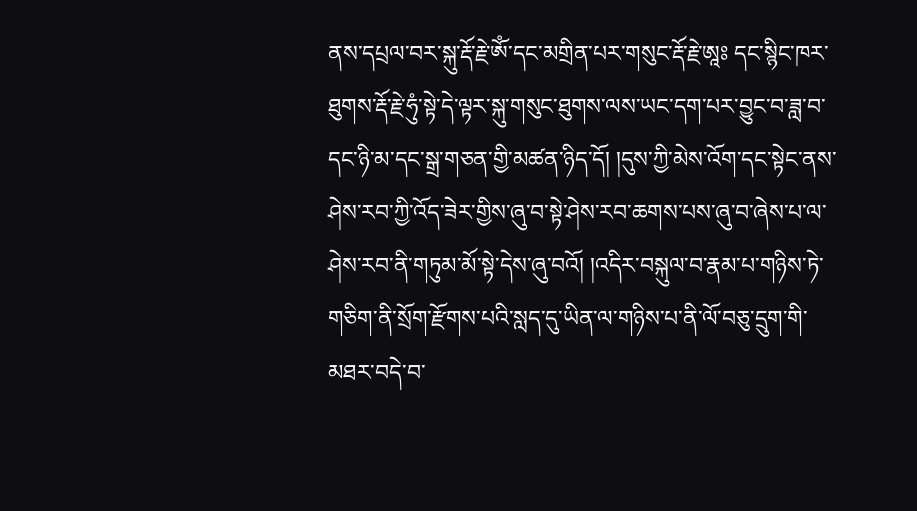ནས་དཔྲལ་བར་སྐུ་རྡོ་རྗེ་ཨོཾ་དང་མགྲིན་པར་གསུང་རྡོ་རྗེ་ཨཱཿ དང་སྙིང་ཁར་ཐུགས་རྡོ་རྗེ་ཧུཾ་སྟེ་དེ་ལྟར་སྐུ་གསུང་ཐུགས་ལས་ཡང་དག་པར་བྱུང་བ་ཟླ་བ་དང་ཉི་མ་དང་སྒྲ་གཅན་གྱི་མཚན་ཉིད་དོ། །དུས་ཀྱི་མེས་འོག་དང་སྟེང་ནས་ཤེས་རབ་ཀྱི་འོད་ཟེར་གྱིས་ཞུ་བ་སྟེ་ཤེས་རབ་ཆགས་པས་ཞུ་བ་ཞེས་པ་ལ་ཤེས་རབ་ནི་གཏུམ་མོ་སྟེ་དེས་ཞུ་བའོ། །འདིར་བསྐུལ་བ་རྣམ་པ་གཉིས་ཏེ་གཅིག་ནི་སྲོག་རྫོགས་པའི་སླད་དུ་ཡིན་ལ་གཉིས་པ་ནི་ལོ་བཅུ་དྲུག་གི་མཐར་བདེ་བ་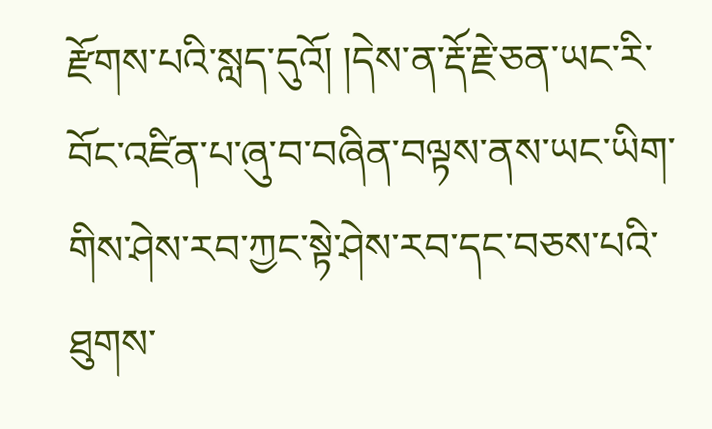རྫོགས་པའི་སླད་དུའོ། །དེས་ན་རྡོ་རྗེ་ཅན་ཡང་རི་བོང་འཛིན་པ་ཞུ་བ་བཞིན་བལྟས་ནས་ཡང་ཡིག་གིས་ཤེས་རབ་ཀྱང་སྟེ་ཤེས་རབ་དང་བཅས་པའི་ཐུགས་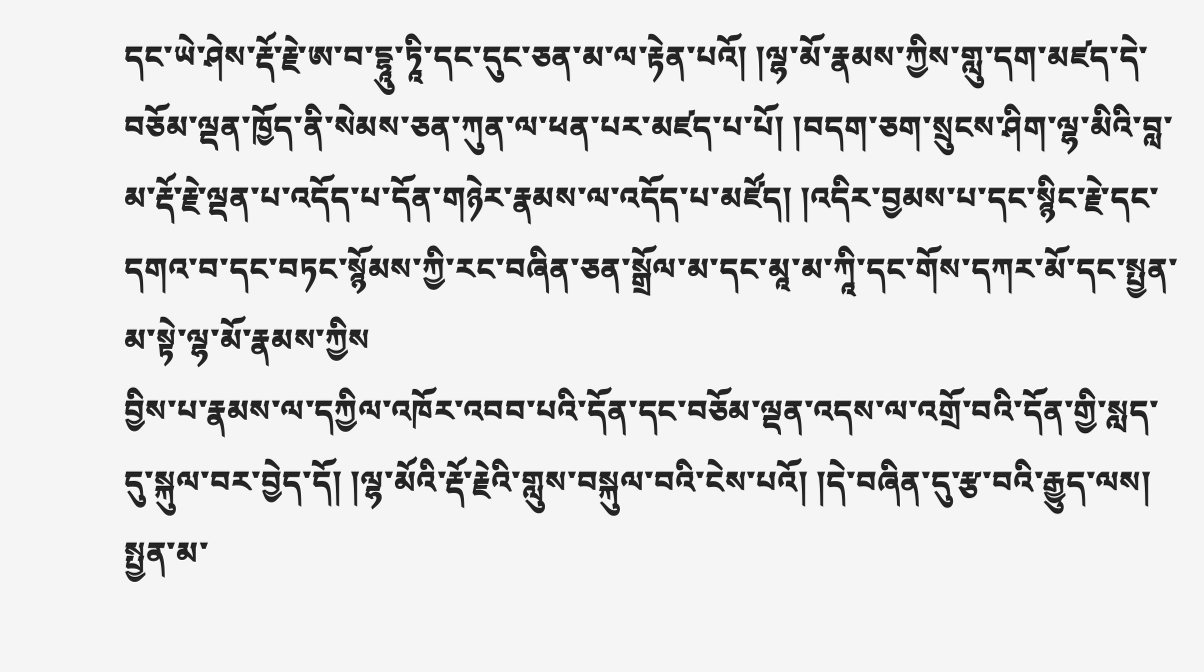དང་ཡེ་ཤེས་རྡོ་རྗེ་ཨ་བ་དྷཱུ་ཏཱི་དང་དུང་ཅན་མ་ལ་རྟེན་པའོ། །ལྷ་མོ་རྣམས་ཀྱིས་གླུ་དག་མཛད་དེ་བཅོམ་ལྡན་ཁྱོད་ནི་སེམས་ཅན་ཀུན་ལ་ཕན་པར་མཛད་པ་པོ། །བདག་ཅག་སྲུངས་ཤིག་ལྷ་མིའི་བླ་མ་རྡོ་རྗེ་ལྡན་པ་འདོད་པ་དོན་གཉེར་རྣམས་ལ་འདོད་པ་མཛོད། །འདིར་བྱམས་པ་དང་སྙིང་རྗེ་དང་དགའ་བ་དང་བཏང་སྙོམས་ཀྱི་རང་བཞིན་ཅན་སྒྲོལ་མ་དང་མཱ་མ་ཀཱི་དང་གོས་དཀར་མོ་དང་སྤྱན་མ་སྟེ་ལྷ་མོ་རྣམས་ཀྱིས
བྱིས་པ་རྣམས་ལ་དཀྱིལ་འཁོར་འབབ་པའི་དོན་དང་བཅོམ་ལྡན་འདས་ལ་འགྲོ་བའི་དོན་གྱི་སླད་དུ་སྐུལ་བར་བྱེད་དོ། །ལྷ་མོའི་རྡོ་རྗེའི་གླུས་བསྐུལ་བའི་ངེས་པའོ། །དེ་བཞིན་དུ་རྩ་བའི་རྒྱུད་ལས། སྤྱན་མ་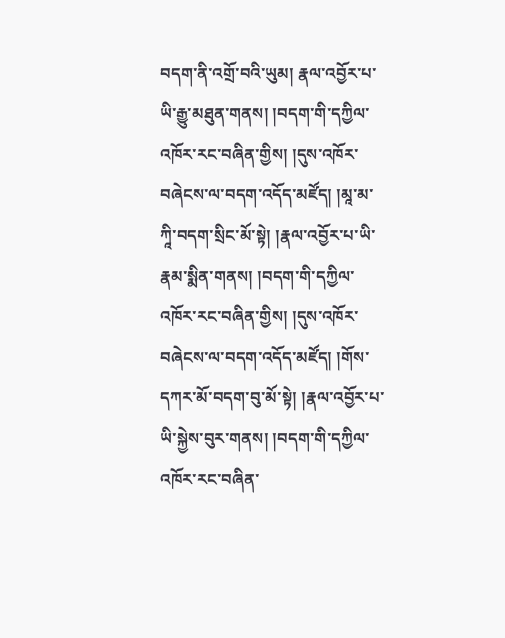བདག་ནི་འགྲོ་བའི་ཡུམ། རྣལ་འབྱོར་པ་ཡི་རྒྱུ་མཐུན་གནས། །བདག་གི་དཀྱིལ་འཁོར་རང་བཞིན་གྱིས། །དུས་འཁོར་བཞེངས་ལ་བདག་འདོད་མཛོད། །མཱ་མ་ཀཱི་བདག་སྲིང་མོ་སྟེ། །རྣལ་འབྱོར་པ་ཡི་རྣམ་སྨིན་གནས། །བདག་གི་དཀྱིལ་འཁོར་རང་བཞིན་གྱིས། །དུས་འཁོར་བཞེངས་ལ་བདག་འདོད་མཛོད། །གོས་དཀར་མོ་བདག་བུ་མོ་སྟེ། །རྣལ་འབྱོར་པ་ཡི་སྐྱེས་བུར་གནས། །བདག་གི་དཀྱིལ་འཁོར་རང་བཞིན་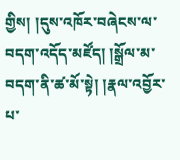གྱིས། །དུས་འཁོར་བཞེངས་ལ་བདག་འདོད་མཛོད། །སྒྲོལ་མ་བདག་ནི་ཚ་མོ་སྟེ། །རྣལ་འབྱོར་པ་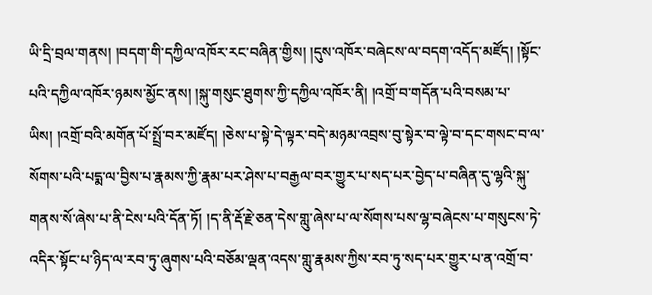ཡི་དྲི་བྲལ་གནས། །བདག་གི་དཀྱིལ་འཁོར་རང་བཞིན་གྱིས། །དུས་འཁོར་བཞེངས་ལ་བདག་འདོད་མཛོད། །སྟོང་པའི་དཀྱིལ་འཁོར་ཉམས་མྱོང་ནས། །སྐུ་གསུང་ཐུགས་ཀྱི་དཀྱིལ་འཁོར་ནི། །འགྲོ་བ་གདོན་པའི་བསམ་པ་ཡིས། །འགྲོ་བའི་མགོན་པོ་སྤྲོ་བར་མཛོད། །ཅེས་པ་སྟེ་དེ་ལྟར་བདེ་མཉམ་འབྲས་བུ་སྟེར་བ་ལྟེ་བ་དང་གསང་བ་ལ་སོགས་པའི་པདྨ་ལ་བྱིས་པ་རྣམས་ཀྱི་རྣམ་པར་ཤེས་པ་བརྒྱལ་བར་གྱུར་པ་སད་པར་བྱེད་པ་བཞིན་དུ་ལྷའི་སྐུ་གནས་སོ་ཞེས་པ་ནི་ངེས་པའི་དོན་ཏོ། །ད་ནི་རྡོ་རྗེ་ཅན་དེས་གླུ་ཞེས་པ་ལ་སོགས་པས་ལྷ་བཞེངས་པ་གསུངས་ཏེ་འདིར་སྟོང་པ་ཉིད་ལ་རབ་ཏུ་ཞུགས་པའི་བཅོམ་ལྡན་འདས་གླུ་རྣམས་ཀྱིས་རབ་ཏུ་སད་པར་གྱུར་པ་ན་འགྲོ་བ་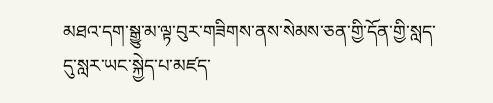མཐའ་དག་སྒྱུ་མ་ལྟ་བུར་གཟིགས་ནས་སེམས་ཅན་གྱི་དོན་གྱི་སླད་དུ་སླར་ཡང་སྐྱེད་པ་མཛད་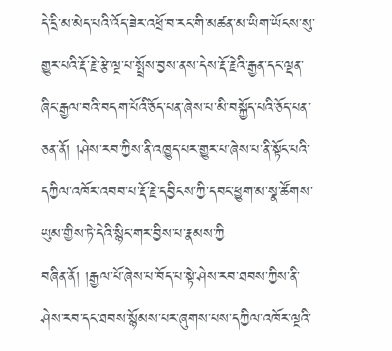དེ་དྲི་མ་མེད་པའི་འོད་ཟེར་འཕྲོ་བ་རང་གི་མཚན་མ་ཡིག་ཡོངས་སུ་གྱུར་པའི་རྡོ་རྗེ་རྩེ་ལྔ་པ་སྤྲོས་བྱས་ནས་དེས་རྡོ་རྗེའི་རྒྱན་དང་ལྡན་ཞིང་རྒྱལ་བའི་བདག་པོའི་ཅོད་པན་ཞེས་པ་མི་བསྐྱོད་པའི་ཅོད་པན་ཅན་ནོ། །ཤེས་རབ་ཀྱིས་ནི་འཁྱུད་པར་གྱུར་པ་ཞེས་པ་ནི་སྟོང་པའི་དཀྱིལ་འཁོར་འབབ་པ་རྡོ་རྗེ་དབྱིངས་ཀྱི་དབང་ཕྱུག་མ་སྣ་ཚོགས་ཡུམ་གྱིས་ཏེ་དེའི་སྙིང་གར་བྱིས་པ་རྣམས་ཀྱི
བཞིན་ནོ། །རྒྱལ་པོ་ཞེས་པ་བོད་པ་སྟེ་ཤེས་རབ་ཐབས་ཀྱིས་ནི་ཤེས་རབ་དང་ཐབས་སྙོམས་པར་ཞུགས་པས་དཀྱིལ་འཁོར་ལྔའི་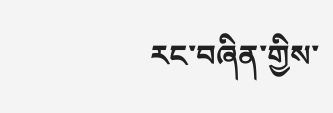རང་བཞིན་གྱིས་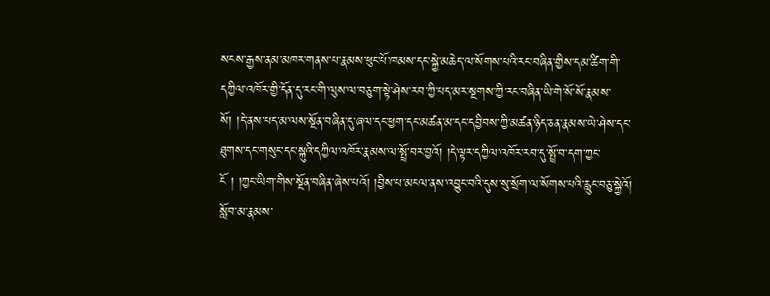སངས་རྒྱས་ནམ་མཁར་གནས་པ་རྣམས་ཕུང་པོ་ཁམས་དང་སྐྱེ་མཆེད་ལ་སོགས་པའི་རང་བཞིན་གྱིས་དམ་ཚིག་གི་དཀྱིལ་འཁོར་གྱི་དོན་དུ་རང་གི་ལུས་ལ་བཅུག་སྟེ་ཤེས་རབ་ཀྱི་པད་མར་སྔགས་ཀྱི་རང་བཞིན་ཡི་གེ་སོ་སོ་རྣམས་སོ། །དེ་ནས་པད་མ་ལས་སྔོན་བཞིན་དུ་ཞལ་དང་ཕྱག་དང་མཚན་མ་དང་དབྱིབས་ཀྱི་མཚན་ཉིད་ཅན་རྣམས་ཡེ་ཤེས་དང་ཐུགས་དང་གསུང་དང་སྐུའི་དཀྱིལ་འཁོར་རྣམས་ལ་སྤྲོ་བར་བྱའོ། །དེ་ལྟར་དཀྱིལ་འཁོར་རབ་དུ་སྤྲོ་བ་དག་ཀྱང་ངོ ། །ཀྱང་ཡིག་གིས་སྔོན་བཞིན་ཞེས་པའོ། །བྱིས་པ་མངལ་ནས་འབྱུང་བའི་དུས་སུ་སྲོག་ལ་སོགས་པའི་རླུང་བཅུ་སྐྱེའོ། སློབ་མ་རྣམས་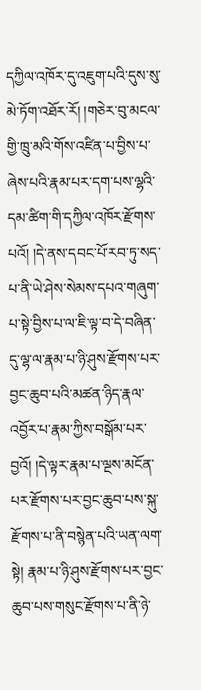དཀྱིལ་འཁོར་དུ་འཇུག་པའི་དུས་སུ་མེ་ཏོག་འཐོར་རོ། །གཅེར་བུ་མངལ་གྱི་ཁྲུ་མའི་གོས་འཛིན་པ་བྱིས་པ་ཞེས་པའི་རྣམ་པར་དག་པས་ལྷའི་དམ་ཚིག་གི་དཀྱིལ་འཁོར་རྫོགས་པའོ། །དེ་ནས་དབང་པོ་རབ་ཏུ་སད་པ་ནི་ཡེ་ཤེས་སེམས་དཔའ་གཞུག་པ་སྟེ་བྱིས་པ་ལ་ཇི་ལྟ་བ་དེ་བཞིན་དུ་ལྷ་ལ་རྣམ་པ་ཉི་ཤུས་རྫོགས་པར་བྱང་ཆུབ་པའི་མཚན་ཉིད་རྣལ་འབྱོར་པ་རྣམ་ཀྱིས་བསྒོམ་པར་བྱའོ། །དེ་ལྟར་རྣམ་པ་ལྔས་མངོན་པར་རྫོགས་པར་བྱང་ཆུབ་པས་སྐུ་རྫོགས་པ་ནི་བསྙེན་པའི་ཡན་ལག་སྟེ། རྣམ་པ་ཉི་ཤུས་རྫོགས་པར་བྱང་ཆུབ་པས་གསུང་རྫོགས་པ་ནི་ཉེ་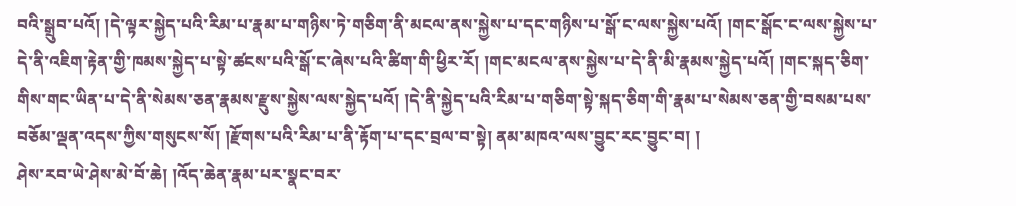བའི་སྒྲུབ་པའོ། །དེ་ལྟར་སྐྱེད་པའི་རིམ་པ་རྣམ་པ་གཉིས་ཏེ་གཅིག་ནི་མངལ་ནས་སྐྱེས་པ་དང་གཉིས་པ་སྒོ་ང་ལས་སྐྱེས་པའོ། །གང་སྒོང་ང་ལས་སྐྱེས་པ་དེ་ནི་འཇིག་རྟེན་གྱི་ཁམས་སྐྱེད་པ་སྟེ་ཚངས་པའི་སྒོ་ང་ཞེས་པའི་ཚིག་གི་ཕྱིར་རོ། །གང་མངལ་ནས་སྐྱེས་པ་དེ་ནི་མི་རྣམས་སྐྱེད་པའོ། །གང་སྐད་ཅིག་གིས་གང་ཡིན་པ་དེ་ནི་སེམས་ཅན་རྣམས་རྫུས་སྐྱེས་ལས་སྐྱེད་པའོ། །དེ་ནི་སྐྱེད་པའི་རིམ་པ་གཅིག་སྟེ་སྐད་ཅིག་གི་རྣམ་པ་སེམས་ཅན་གྱི་བསམ་པས་བཅོམ་ལྡན་འདས་ཀྱིས་གསུངས་སོ། །རྫོགས་པའི་རིམ་པ་ནི་རྟོག་པ་དང་བྲལ་བ་སྟེ། ནམ་མཁའ་ལས་བྱུང་རང་བྱུང་བ། །
ཤེས་རབ་ཡེ་ཤེས་མེ་བོ་ཆེ། །འོད་ཆེན་རྣམ་པར་སྣང་བར་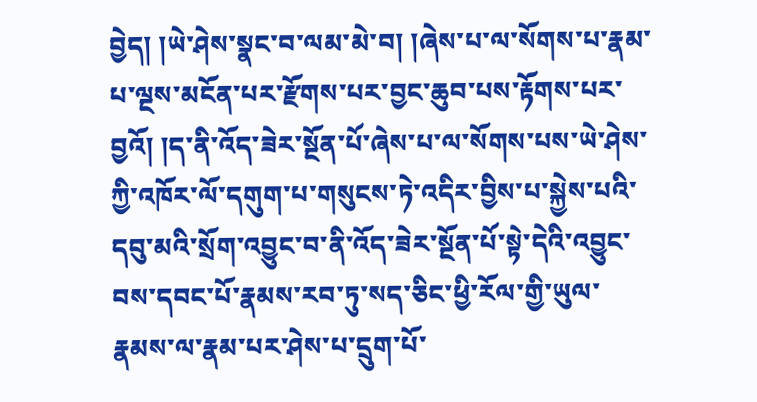བྱེད། །ཡེ་ཤེས་སྣང་བ་ལམ་མེ་བ། །ཞེས་པ་ལ་སོགས་པ་རྣམ་པ་ལྔས་མངོན་པར་རྫོགས་པར་བྱང་ཆུབ་པས་རྟོགས་པར་བྱའོ། །ད་ནི་འོད་ཟེར་སྔོན་པོ་ཞེས་པ་ལ་སོགས་པས་ཡེ་ཤེས་ཀྱི་འཁོར་ལོ་དགུག་པ་གསུངས་ཏེ་འདིར་བྱིས་པ་སྐྱེས་པའི་དབུ་མའི་སྲོག་འབྱུང་བ་ནི་འོད་ཟེར་སྔོན་པོ་སྟེ་དེའི་འབྱུང་བས་དབང་པོ་རྣམས་རབ་ཏུ་སད་ཅིང་ཕྱི་རོལ་གྱི་ཡུལ་རྣམས་ལ་རྣམ་པར་ཤེས་པ་དྲུག་པོ་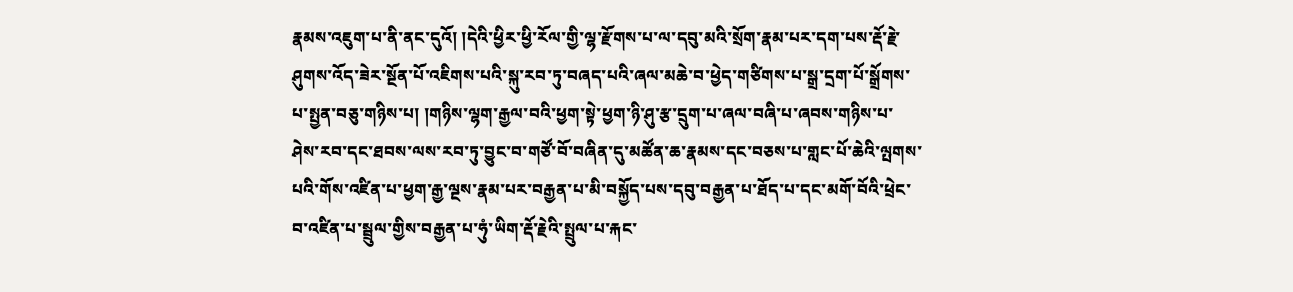རྣམས་འཇུག་པ་ནི་ནང་དུའོ། །དེའི་ཕྱིར་ཕྱི་རོལ་གྱི་ལྷ་རྫོགས་པ་ལ་དབུ་མའི་སྲོག་རྣམ་པར་དག་པས་རྡོ་རྗེ་ཤུགས་འོད་ཟེར་སྔོན་པོ་འཇིགས་པའི་སྐུ་རབ་ཏུ་བཞད་པའི་ཞལ་མཆེ་བ་ཕྱེད་གཙིགས་པ་སྒྲ་དྲག་པོ་སྒྲོགས་པ་སྤྱན་བཅུ་གཉིས་པ། །གཉིས་ལྷག་རྒྱལ་བའི་ཕྱག་སྟེ་ཕྱག་ཉི་ཤུ་རྩ་དྲུག་པ་ཞལ་བཞི་པ་ཞབས་གཉིས་པ་ཤེས་རབ་དང་ཐབས་ལས་རབ་ཏུ་བྱུང་བ་གཙོ་བོ་བཞིན་དུ་མཚོན་ཆ་རྣམས་དང་བཅས་པ་གླང་པོ་ཆེའི་ལྤགས་པའི་གོས་འཛིན་པ་ཕྱག་རྒྱ་ལྔས་རྣམ་པར་བརྒྱན་པ་མི་བསྐྱོད་པས་དབུ་བརྒྱན་པ་ཐོད་པ་དང་མགོ་བོའི་ཕྲེང་བ་འཛིན་པ་སྦྲུལ་གྱིས་བརྒྱན་པ་ཧུཾ་ཡིག་རྡོ་རྗེའི་སྤྲུལ་པ་རྐང་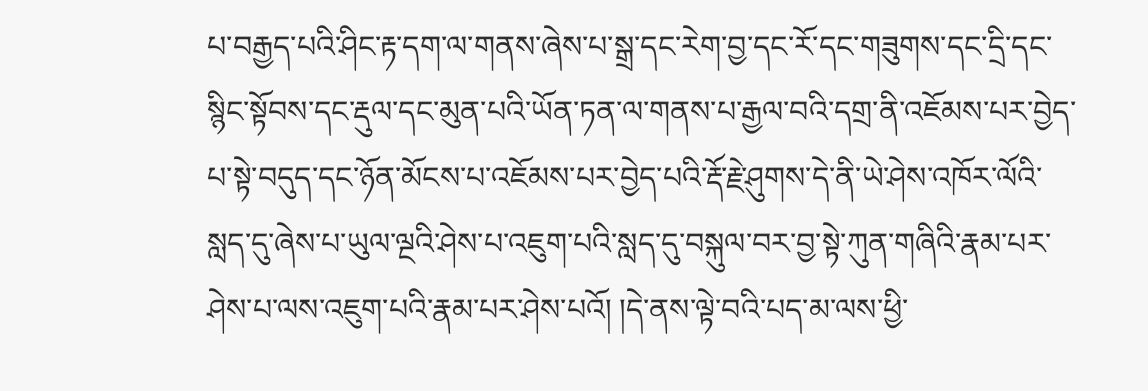པ་བརྒྱད་པའི་ཤིང་རྟ་དག་ལ་གནས་ཞེས་པ་སྒྲ་དང་རེག་བྱ་དང་རོ་དང་གཟུགས་དང་དྲི་དང་སྙིང་སྟོབས་དང་རྡུལ་དང་མུན་པའི་ཡོན་ཏན་ལ་གནས་པ་རྒྱལ་བའི་དགྲ་ནི་འཇོམས་པར་བྱེད་པ་སྟེ་བདུད་དང་ཉོན་མོངས་པ་འཇོམས་པར་བྱེད་པའི་རྡོ་རྗེ་ཤུགས་དེ་ནི་ཡེ་ཤེས་འཁོར་ལོའི་སླད་དུ་ཞེས་པ་ཡུལ་ལྔའི་ཤེས་པ་འཇུག་པའི་སླད་དུ་བསྐུལ་བར་བྱ་སྟེ་ཀུན་གཞིའི་རྣམ་པར་ཤེས་པ་ལས་འཇུག་པའི་རྣམ་པར་ཤེས་པའོ། །དེ་ནས་ལྟེ་བའི་པད་མ་ལས་ཕྱི་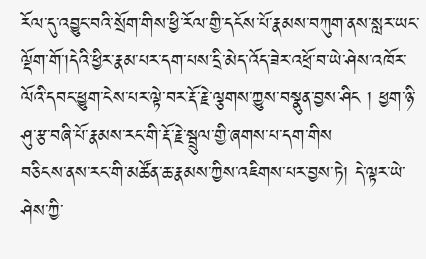རོལ་དུ་འབྱུང་བའི་སྲོག་གིས་ཕྱི་རོལ་གྱི་དངོས་པོ་རྣམས་བཀུག་ནས་སླར་ཡང་ལྡོག་གོ་།དེའི་ཕྱིར་རྣམ་པར་དག་པས་དྲི་མེད་འོད་ཟེར་འཕྲོ་བ་ཡེ་ཤེས་འཁོར་ལོའི་དབང་ཕྱུག་ངེས་པར་ལྟེ་བར་རྡོ་རྗེ་ལྕགས་ཀྱུས་བསྣུན་བྱས་ཤིང ། ཕྱག་ཉི་ཤུ་རྩ་བཞི་པོ་རྣམས་རང་གི་རྡོ་རྗེ་སྦྲུལ་གྱི་ཞགས་པ་དག་གིས
བཅིངས་ནས་རང་གི་མཚོན་ཆ་རྣམས་ཀྱིས་འཇིགས་པར་བྱས་ཏེ། དེ་ལྟར་ཡེ་ཤེས་ཀྱི་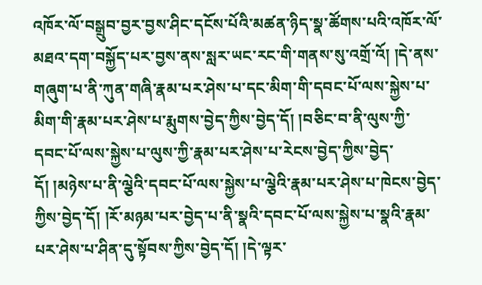འཁོར་ལོ་བསྒྲུབ་བྱར་བྱས་ཤིང་དངོས་པོའི་མཚན་ཉིད་སྣ་ཚོགས་པའི་འཁོར་ལོ་མཐའ་དག་བསྐྱོད་པར་བྱས་ནས་སླར་ཡང་རང་གི་གནས་སུ་འགྲོ་འོ། །དེ་ནས་གཞུག་པ་ནི་ཀུན་གཞི་རྣམ་པར་ཤེས་པ་དང་མིག་གི་དབང་པོ་ལས་སྐྱེས་པ་མིག་གི་རྣམ་པར་ཤེས་པ་རྨུགས་བྱེད་ཀྱིས་བྱེད་དོ། །བཅིང་བ་ནི་ལུས་ཀྱི་དབང་པོ་ལས་སྐྱེས་པ་ལུས་ཀྱི་རྣམ་པར་ཤེས་པ་རེངས་བྱེད་ཀྱིས་བྱེད་དོ། །མཉེས་པ་ནི་ལྕེའི་དབང་པོ་ལས་སྐྱེས་པ་ལྕེའི་རྣམ་པར་ཤེས་པ་ཁེངས་བྱེད་ཀྱིས་བྱེད་དོ། །རོ་མཉམ་པར་བྱེད་པ་ནི་སྣའི་དབང་པོ་ལས་སྐྱེས་པ་སྣའི་རྣམ་པར་ཤེས་པ་ཤིན་དུ་སྟོབས་ཀྱིས་བྱེད་དོ། །དེ་ལྟར་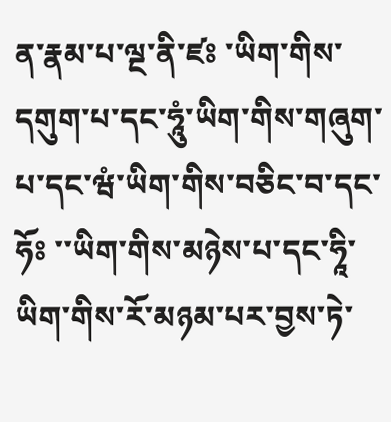ན་རྣམ་པ་ལྔ་ནི་ཛཿ ་ཡིག་གིས་དགུག་པ་དང་ཧཱུཾ་ཡིག་གིས་གཞུག་པ་དང་ཝཾ་ཡིག་གིས་བཅིང་བ་དང་ཧོཿ ་་ཡིག་གིས་མཉེས་པ་དང་ཧཱི་ཡིག་གིས་རོ་མཉམ་པར་བྱས་ཏེ་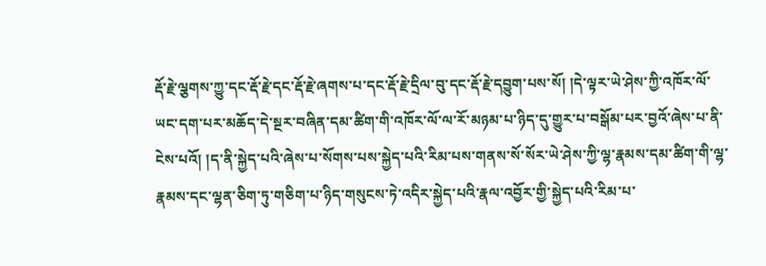རྡོ་རྗེ་ལྕགས་ཀྱུ་དང་རྡོ་རྗེ་དང་རྡོ་རྗེ་ཞགས་པ་དང་རྡོ་རྗེ་དྲིལ་བུ་དང་རྡོ་རྗེ་དབྱུག་པས་སོ། །དེ་ལྟར་ཡེ་ཤེས་ཀྱི་འཁོར་ལོ་ཡང་དག་པར་མཆོད་དེ་སྔར་བཞིན་དམ་ཚིག་གི་འཁོར་ལོ་ལ་རོ་མཉམ་པ་ཉིད་དུ་གྱུར་པ་བསྒོམ་པར་བྱའོ་ཞེས་པ་ནི་ངེས་པའོ། །ད་ནི་སྐྱེད་པའི་ཞེས་པ་སོགས་པས་སྐྱེད་པའི་རིམ་པས་གནས་སོ་སོར་ཡེ་ཤེས་ཀྱི་ལྷ་རྣམས་དམ་ཚིག་གི་ལྷ་རྣམས་དང་ལྷན་ཅིག་ཏུ་གཅིག་པ་ཉིད་གསུངས་ཏེ་འདིར་སྐྱེད་པའི་རྣལ་འབྱོར་གྱི་སྐྱེད་པའི་རིམ་པ་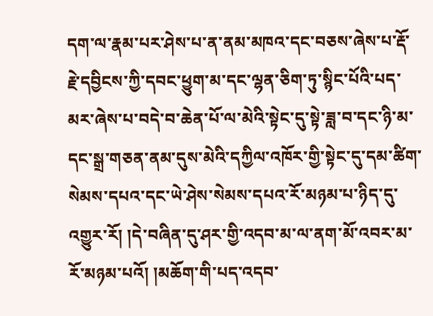དག་ལ་རྣམ་པར་ཤེས་པ་ན་ནམ་མཁའ་དང་བཅས་ཞེས་པ་རྡོ་རྗེ་དབྱིངས་ཀྱི་དབང་ཕྱུག་མ་དང་ལྷན་ཅིག་ཏུ་སྙིང་པོའི་པད་མར་ཞེས་པ་བདེ་བ་ཆེན་པོ་ལ་མེའི་སྟེང་དུ་སྟེ་ཟླ་བ་དང་ཉི་མ་དང་སྒྲ་གཅན་ནམ་དུས་མེའི་དཀྱིལ་འཁོར་གྱི་སྟེང་དུ་དམ་ཚིག་སེམས་དཔའ་དང་ཡེ་ཤེས་སེམས་དཔའ་རོ་མཉམ་པ་ཉིད་དུ་འགྱུར་རོ། །དེ་བཞིན་དུ་ཤར་གྱི་འདབ་མ་ལ་ནག་མོ་འབར་མ་རོ་མཉམ་པའོ། །མཆོག་གི་པད་འདབ་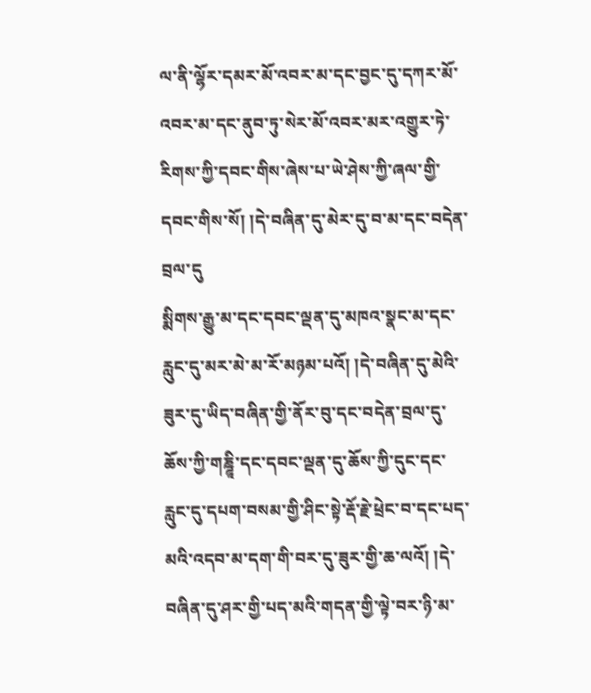ལ་ནི་ལྷོར་དམར་མོ་འབར་མ་དང་བྱང་དུ་དཀར་མོ་འབར་མ་དང་ནུབ་ཏུ་སེར་མོ་འབར་མར་འགྱུར་ཏེ་རིགས་ཀྱི་དབང་གིས་ཞེས་པ་ཡེ་ཤེས་ཀྱི་ཞལ་གྱི་དབང་གིས་སོ། །དེ་བཞིན་དུ་མེར་དུ་བ་མ་དང་བདེན་བྲལ་དུ
སྨིགས་རྒྱུ་མ་དང་དབང་ལྡན་དུ་མཁའ་སྣང་མ་དང་རླུང་དུ་མར་མེ་མ་རོ་མཉམ་པའོ། །དེ་བཞིན་དུ་མེའི་ཟུར་དུ་ཡིད་བཞིན་གྱི་ནོར་བུ་དང་བདེན་བྲལ་དུ་ཆོས་ཀྱི་གཎྜཱི་དང་དབང་ལྡན་དུ་ཆོས་ཀྱི་དུང་དང་རླུང་དུ་དཔག་བསམ་གྱི་ཤིང་སྟེ་རྡོ་རྗེ་ཕྲེང་བ་དང་པད་མའི་འདབ་མ་དག་གི་བར་དུ་ཟུར་གྱི་ཆ་ལའོ། །དེ་བཞིན་དུ་ཤར་གྱི་པད་མའི་གདན་གྱི་ལྟེ་བར་ཉི་མ་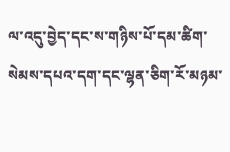ལ་འདུ་བྱེད་དང་ས་གཉིས་པོ་དམ་ཚིག་སེམས་དཔའ་དག་དང་ལྷན་ཅིག་རོ་མཉམ་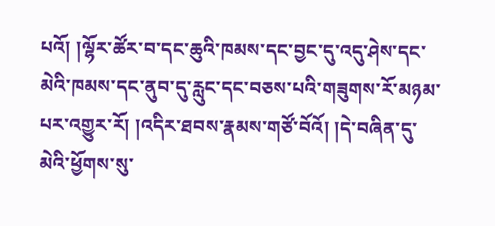པའོ། །ལྷོར་ཚོར་བ་དང་ཆུའི་ཁམས་དང་བྱང་དུ་འདུ་ཤེས་དང་མེའི་ཁམས་དང་ནུབ་དུ་རླུང་དང་བཅས་པའི་གཟུགས་རོ་མཉམ་པར་འགྱུར་རོ། །འདིར་ཐབས་རྣམས་གཙོ་བོའོ། །དེ་བཞིན་དུ་མེའི་ཕྱོགས་སུ་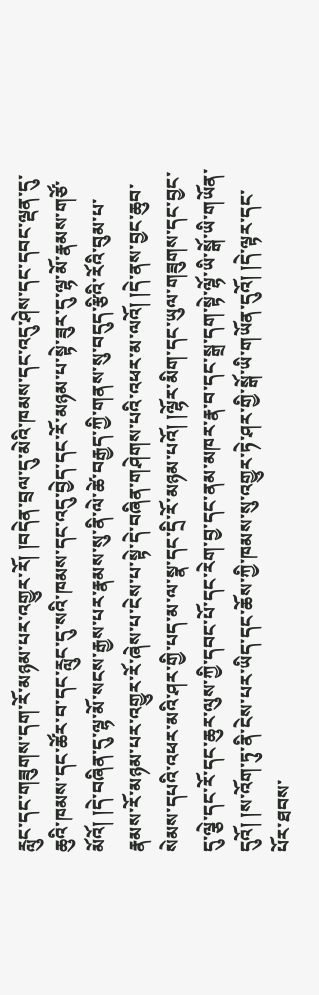རླུང་དང་གཟུགས་དག་རོ་མཉམ་པར་འགྱུར་རོ། །བདེན་བྲལ་དུ་མེའི་ཁམས་དང་འདུ་ཤེས་དང་དབང་ལྡན་དུ་ཆུའི་ཁམས་དང་ཚོར་བ་དང་རླུང་དུ་སའི་ཁམས་དང་འདུ་བྱེད་དང་རོ་མཉམ་པ་སྟེ་ཟུར་དུ་ལྷ་མོ་རྣམས་གཙོ་མོའོ། །དེ་བཞིན་དུ་ལྷ་མོ་སངས་རྒྱས་པར་རྣམས་སུ་ནི་ལེ་ཚེ་བརྒྱད་ཀྱི་གནས་སུ་བདུད་རྩིའི་རོའི་བུམ་པ་རྣམས་རོ་མཉམ་པར་འགྱུར་རོ་ཞེས་པ་ངེས་པ་སྟེ་དེ་བཞིན་གཤེགས་པའི་འཕར་མ་ལའོ། །དེ་ནས་བྱང་ཆུབ་སེམས་དཔའི་འཕར་མའི་ཤར་གྱི་པད་མ་ལ་སྣ་དང་དྲི་རོ་མཉམ་པའོ། །ལྷོར་མིག་དང་ཡུལ་གཟུགས་དང་བྱང་དུ་ལྕེ་དང་རོ་དང་ཆུར་ལུས་ཀྱི་དབང་པོ་དང་རེག་བྱ་དང་ནམ་མཁར་རྣ་བ་དང་སྒྲ་དག་སྟེ་ལྷོ་ཡི་སྒོ་ཡི་གཡོན་དུའོ། །ས་འོག་ཏུ་ནི་ངེས་པར་ཡིད་དང་ཆོས་ཀྱི་ཁམས་སུ་འགྱུར་ཏེ་ཤར་གྱི་སྒོ་ཡི་གཡོན་དུའོ། །དེ་ལྟར་དང་པོར་ཐབས་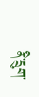ནི་དྲུག་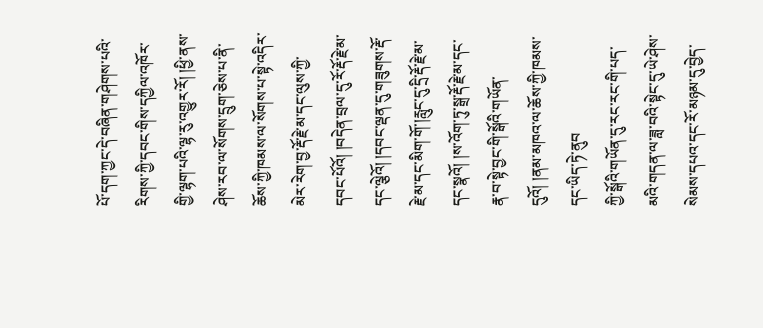པོ་དག་ཀྱང་དེ་བཞིན་གཤེགས་པའི་རིགས་ཀྱི་དབང་གིས་དཀྱིལ་འཁོར་གྱི་ལྷག་པའི་ལྷ་རུ་འགྱུར་རོ། །ཕྱི་ནས་ཤེས་རབ་ལ་སོགས་དྲུག་ཅེས་པ་ནི་ཆོས་ཀྱི་ཁམས་ལ་སོགས་པ་སྟེ་འདིར་མེར་རེག་བྱ་རྡོ་རྗེ་མ་དང་ལུས་ཀྱི་དབང་པོའོ། །བདེན་བྲལ་དུ་རོ་རྡོ་རྗེ་མ་དང་ལྕེའོ། །དབང་ལྡན་དུ་གཟུགས་རྡོ་རྗེ་མ་དང་མིག་གོ་།རླུང་དུ་དྲི་རྡོ་རྗེ་མ་དང་སྣའོ། །ས་འོག་ཏུ་སྒྲ་རྡོ་རྗེ་མ་དང་རྣ་བ་སྟེ་བྱང་གི་སྒོའི་གཡོན་དུའོ། །ནམ་མཁའ་ལ་ཆོས་ཀྱི་ཁམས་དང་ཡིད་ཏེ་ནུབ
ཀྱི་སྒོའི་གཡོན་དུ་རང་རང་གི་པད་མའི་གདན་ལ་ཟླ་བའི་སྟེང་དུ་ཡེ་ཤེས་སེམས་དཔའ་དང་རོ་མཉམ་དུ་བྱེད་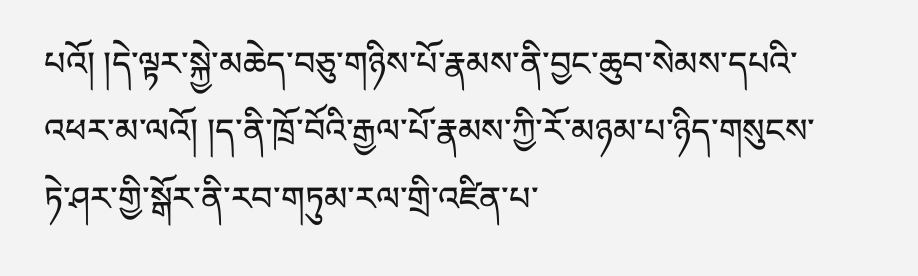པའོ། །དེ་ལྟར་སྐྱེ་མཆེད་བཅུ་གཉིས་པོ་རྣམས་ནི་བྱང་ཆུབ་སེམས་དཔའི་འཕར་མ་ལའོ། །ད་ནི་ཁྲོ་བོའི་རྒྱལ་པོ་རྣམས་ཀྱི་རོ་མཉམ་པ་ཉིད་གསུངས་ཏེ་ཤར་གྱི་སྒོར་ནི་རབ་གཏུམ་རལ་གྲི་འཛིན་པ་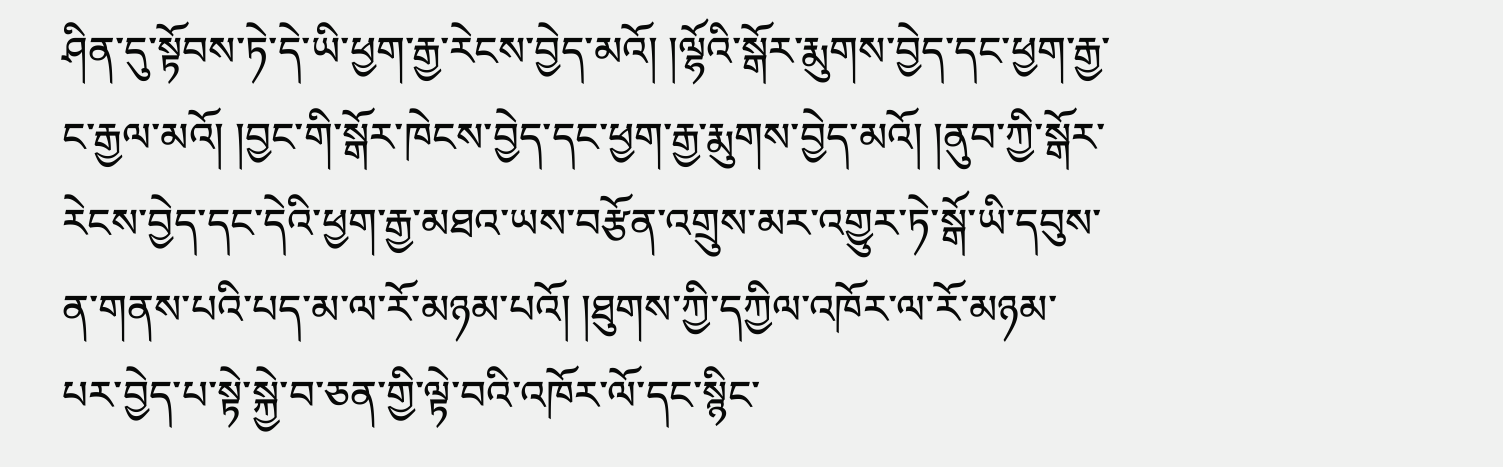ཤིན་དུ་སྟོབས་ཏེ་དེ་ཡི་ཕྱག་རྒྱ་རེངས་བྱེད་མའོ། །ལྷོའི་སྒོར་རྨུགས་བྱེད་དང་ཕྱག་རྒྱ་ང་རྒྱལ་མའོ། །བྱང་གི་སྒོར་ཁེངས་བྱེད་དང་ཕྱག་རྒྱ་རྨུགས་བྱེད་མའོ། །ནུབ་ཀྱི་སྒོར་རེངས་བྱེད་དང་དེའི་ཕྱག་རྒྱ་མཐའ་ཡས་བརྩོན་འགྲུས་མར་འགྱུར་ཏེ་སྒོ་ཡི་དབུས་ན་གནས་པའི་པད་མ་ལ་རོ་མཉམ་པའོ། །ཐུགས་ཀྱི་དཀྱིལ་འཁོར་ལ་རོ་མཉམ་པར་བྱེད་པ་སྟེ་སྐྱེ་བ་ཅན་གྱི་ལྟེ་བའི་འཁོར་ལོ་དང་སྙིང་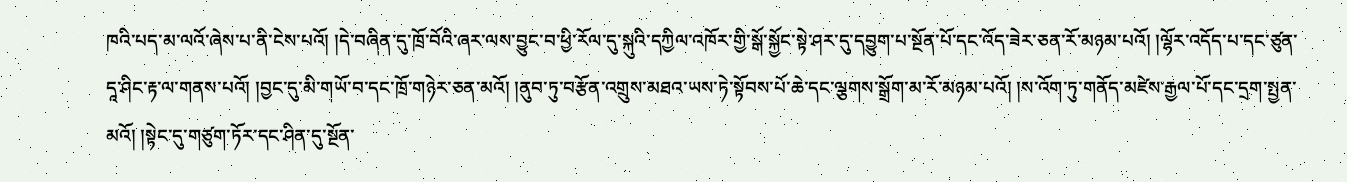ཁའི་པད་མ་ལའོ་ཞེས་པ་ནི་ངེས་པའོ། །དེ་བཞིན་དུ་ཁྲོ་བོའི་ཞར་ལས་བྱུང་བ་ཕྱི་རོལ་དུ་སྐུའི་དཀྱིལ་འཁོར་གྱི་སྒོ་སྐྱོང་སྟེ་ཤར་དུ་དབྱུག་པ་སྔོན་པོ་དང་འོད་ཟེར་ཅན་རོ་མཉམ་པའོ། །ལྷོར་འདོད་པ་དང་ཙུན་དཱ་ཤིང་རྟ་ལ་གནས་པའོ། །བྱང་དུ་མི་གཡོ་བ་དང་ཁྲོ་གཉེར་ཅན་མའོ། །ནུབ་ཏུ་བརྩོན་འགྲུས་མཐའ་ཡས་ཏེ་སྟོབས་པོ་ཆེ་དང་ལྕགས་སྒྲོག་མ་རོ་མཉམ་པའོ། །ས་འོག་ཏུ་གནོད་མཛེས་རྒྱལ་པོ་དང་དྲག་སྤྱན་མའོ། །སྟེང་དུ་གཙུག་ཏོར་དང་ཤིན་དུ་སྔོན་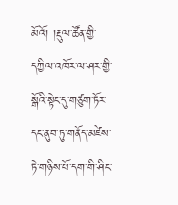མོའོ། །རྡུལ་ཚོན་གྱི་དཀྱིལ་འཁོར་ལ་ཤར་གྱི་སྒོའི་སྟེང་དུ་གཙུག་ཏོར་དང་ནུབ་ཏུ་གནོད་མཛེས་ཏེ་གཉིས་པོ་དག་གི་ཤིང་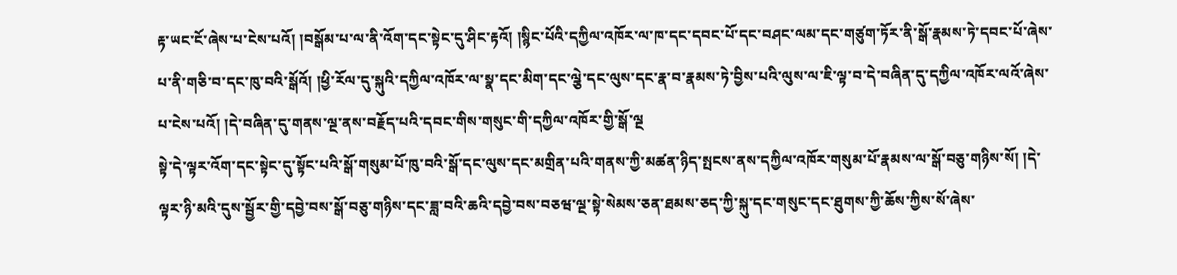རྟ་ཡང་ངོ་ཞེས་པ་ངེས་པའོ། །བསྒོམ་པ་ལ་ནི་འོག་དང་སྟེང་དུ་ཤིང་རྟའོ། །སྙིང་པོའི་དཀྱིལ་འཁོར་ལ་ཁ་དང་དབང་པོ་དང་བཤང་ལམ་དང་གཙུག་ཏོར་ནི་སྒོ་རྣམས་ཏེ་དབང་པོ་ཞེས་པ་ནི་གཅི་བ་དང་ཁུ་བའི་སྒོའོ། །ཕྱི་རོལ་དུ་སྐུའི་དཀྱིལ་འཁོར་ལ་སྣ་དང་མིག་དང་ལྕེ་དང་ལུས་དང་རྣ་བ་རྣམས་ཏེ་བྱིས་པའི་ལུས་ལ་ཇི་ལྟ་བ་དེ་བཞིན་དུ་དཀྱིལ་འཁོར་ལའོ་ཞེས་པ་ངེས་པའོ། །དེ་བཞིན་དུ་གནས་ལྔ་ནས་བརྗོད་པའི་དབང་གིས་གསུང་གི་དཀྱིལ་འཁོར་གྱི་སྒོ་ལྔ
སྟེ་དེ་ལྟར་འོག་དང་སྟེང་དུ་སྟོང་པའི་སྒོ་གསུམ་པོ་ཁུ་བའི་སྒོ་དང་ལུས་དང་མགྲིན་པའི་གནས་ཀྱི་མཚན་ཉིད་སྤངས་ནས་དཀྱིལ་འཁོར་གསུམ་པོ་རྣམས་ལ་སྒོ་བཅུ་གཉིས་སོ། །དེ་ལྟར་ཉི་མའི་དུས་སྦྱོར་གྱི་དབྱེ་བས་སྒོ་བཅུ་གཉིས་དང་ཟླ་བའི་ཆའི་དབྱེ་བས་བཅཝ་ལྔ་སྟེ་སེམས་ཅན་ཐམས་ཅད་ཀྱི་སྐུ་དང་གསུང་དང་ཐུགས་ཀྱི་ཆོས་ཀྱིས་སོ་ཞེས་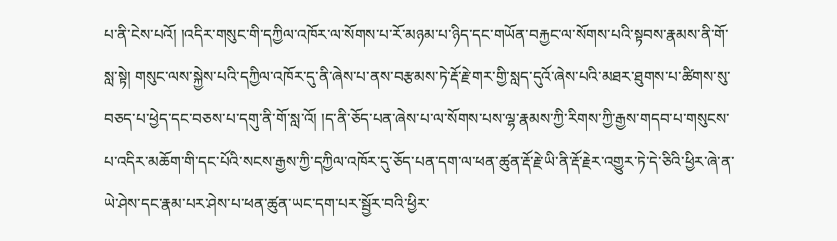པ་ནི་ངེས་པའོ། །འདིར་གསུང་གི་དཀྱིལ་འཁོར་ལ་སོགས་པ་རོ་མཉམ་པ་ཉིད་དང་གཡོན་བརྐྱང་ལ་སོགས་པའི་སྟབས་རྣམས་ནི་གོ་སླ་སྟེ། གསུང་ལས་སྐྱེས་པའི་དཀྱིལ་འཁོར་དུ་ནི་ཞེས་པ་ནས་བརྩམས་ཏེ་རྡོ་རྗེ་གར་གྱི་སླད་དུའོ་ཞེས་པའི་མཐར་ཐུགས་པ་ཚིགས་སུ་བཅད་པ་ཕྱེད་དང་བཅས་པ་དགུ་ནི་གོ་སླ་འོ། །ད་ནི་ཅོད་པན་ཞེས་པ་ལ་སོགས་པས་ལྷ་རྣམས་ཀྱི་རིགས་ཀྱི་རྒྱས་གདབ་པ་གསུངས་པ་འདིར་མཆོག་གི་དང་པོའི་སངས་རྒྱས་ཀྱི་དཀྱིལ་འཁོར་དུ་ཅོད་པན་དག་ལ་ཕན་ཚུན་རྡོ་རྗེ་ཡི་ནི་རྡོ་རྗེར་འགྱུར་ཏེ་དེ་ཅིའི་ཕྱིར་ཞེ་ན་ཡེ་ཤེས་དང་རྣམ་པར་ཤེས་པ་ཕན་ཚུན་ཡང་དག་པར་སྦྱོར་བའི་ཕྱིར་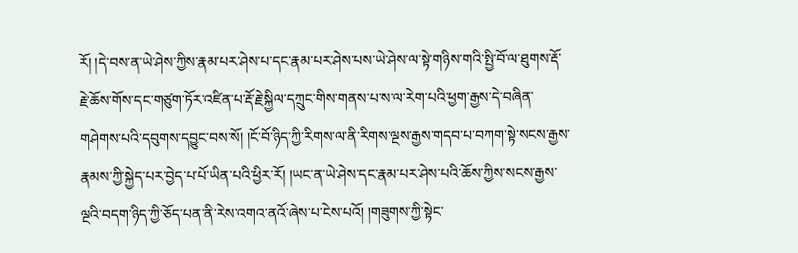རོ། །དེ་བས་ན་ཡེ་ཤེས་ཀྱིས་རྣམ་པར་ཤེས་པ་དང་རྣམ་པར་ཤེས་པས་ཡེ་ཤེས་ལ་སྟེ་གཉིས་གའི་སྤྱི་བོ་ལ་ཐུགས་རྡོ་རྗེ་ཆོས་གོས་དང་གཙུག་ཏོར་འཛིན་པ་རྡོ་རྗེ་སྐྱིལ་དཀྲུང་གིས་གནས་པ་ས་ལ་རེག་པའི་ཕྱག་རྒྱས་དེ་བཞིན་གཤེགས་པའི་དབུགས་དབྱུང་བས་སོ། །ངོ་བོ་ཉིད་ཀྱི་རིགས་ལ་ནི་རིགས་ལྔས་རྒྱས་གདབ་པ་བཀག་སྟེ་སངས་རྒྱས་རྣམས་ཀྱི་སྐྱེད་པར་བྱེད་པ་པོ་ཡིན་པའི་ཕྱིར་རོ། །ཡང་ན་ཡེ་ཤེས་དང་རྣམ་པར་ཤེས་པའི་ཆོས་ཀྱིས་སངས་རྒྱས་ལྔའི་བདག་ཉིད་ཀྱི་ཅོད་པན་ནི་རེས་འགའ་ནའོ་ཞེས་པ་ངེས་པའོ། །གཟུགས་ཀྱི་སྟེང་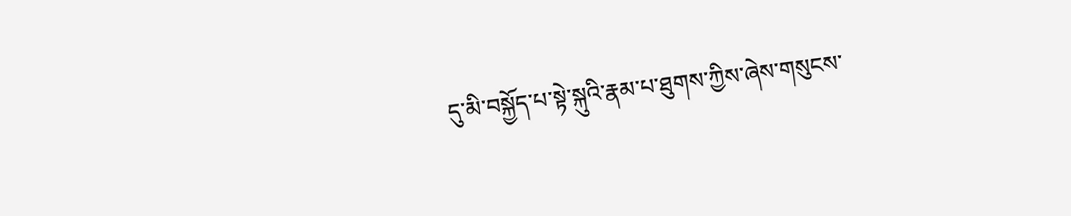དུ་མི་བསྐྱོད་པ་སྟེ་སྐུའི་རྣམ་པ་ཐུགས་ཀྱིས་ཞེས་གསུངས་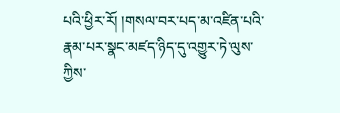པའི་ཕྱིར་རོ། །གསལ་བར་པད་མ་འཛིན་པའི་རྣམ་པར་སྣང་མཛད་ཉིད་དུ་འགྱུར་ཏེ་ལུས་ཀྱིས་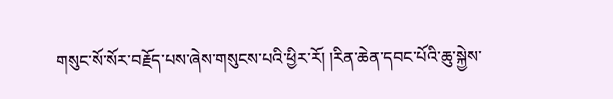གསུང་སོ་སོར་བརྗོད་པས་ཞེས་གསུངས་པའི་ཕྱིར་རོ། །རིན་ཆེན་དབང་པོའི་ཆུ་སྐྱེས་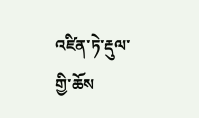འཛིན་ཏེ་རྡུལ་གྱི་ཆོས